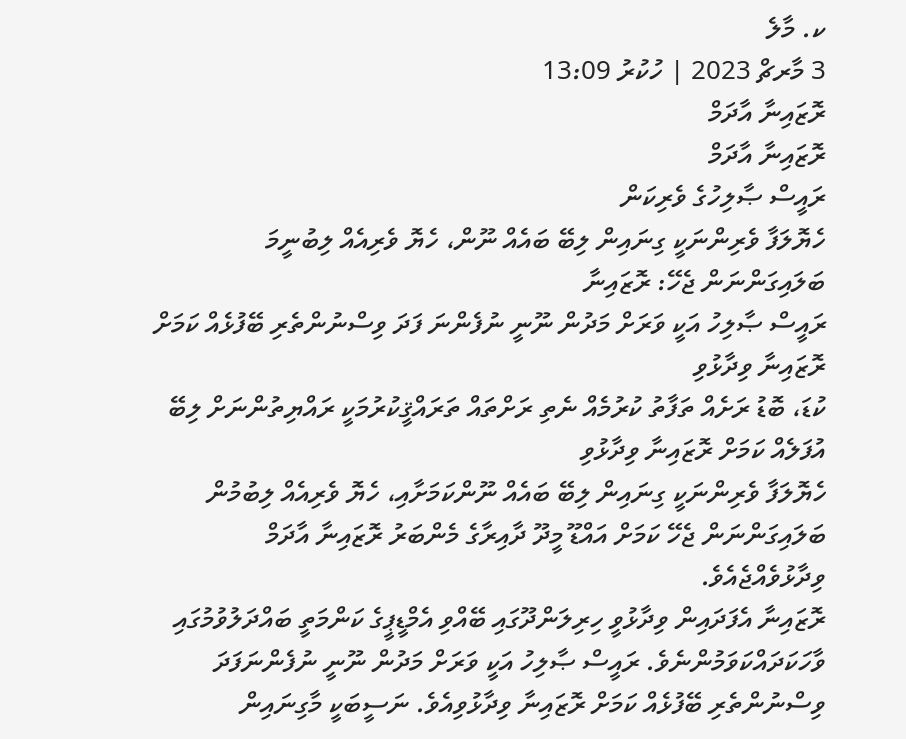ކ. މާލެ
3 މާރޗް 2023 | ހުކުރު 13:09
ރޮޒައިނާ އާދަމް
ރޮޒައިނާ އާދަމް
ރައީސް ޞާލިހުގެ ވެރިކަން
ހެޔޮލަފާ ވެރިންނަކީ ގިނައިން ލިބޭ ބައެއް ނޫން، ހެޔޮ ވެރިއެއް ލިބުނީމަ ބަލައިގަންނަން ޖެހޭ: ރޮޒައިނާ
ރައީސް ޞާލިހު އަކީ ވަރަށް މަދުން ނޫނީ ނުފެންނަ ފަދަ ވިސްނުންތެރި ބޭފުޅެއް ކަމަށް ރޮޒައިނާ ވިދާޅުވި
ކުޑަ، ބޮޑު ރަށެއް ތަފާތު ކުރުމެއް ނެތި ރަށްތައް ތަރައްޤީކުރުމަކީ ރައްޔިތުންނަށް ލިބޭ އުފަލެއް ކަމަށް ރޮޒައިނާ ވިދާޅުވި
ހެޔޮލަފާ ވެރިންނަކީ ގިނައިން ލިބޭ ބައެއް ނޫންކަމަށާއި، ހެޔޮ ވެރިއެއް ލިބުމުން ބަލައިގަންނަން ޖެހޭ ކަމަށް އައްޑޫ މީދޫ ދާއިރާގެ މެންބަރު ރޮޒައިނާ އާދަމް ވިދާޅުވެއްޖެއެވެ.
ރޮޒައިނާ އެފަދައިން ވިދާޅުވީ ހިރިލަންދޫގައި ބޭއްވި އެމްޑީޕީގެ ކަންމަތީ ބައްދަލުވުމުގައި ވާހަކަދައްކަވަމުންނެވެ. ރައީސް ޞާލިހު އަކީ ވަރަށް މަދުން ނޫނީ ނުފެންނަފަދަ ވިސްނުންތެރި ބޭފުޅެއް ކަމަށް ރޮޒައިނާ ވިދާޅުވިއެވެ. ނަސީބަކީ މާގިނައިން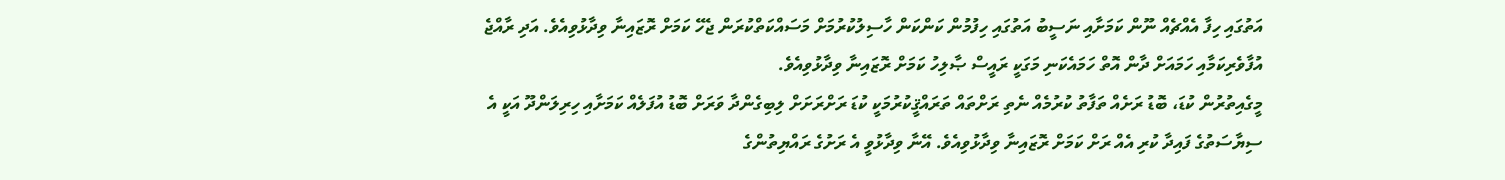އަތުގައި ހިފާ އެއްޗެއް ނޫން ކަމަށާއި ނަސީބު އަތުގައި ހިފުމުން ކަންކަން ހާސިލުކުރުމަށް މަސައްކަތްކުރަން ޖެހޭ ކަމަށް ރޮޒައިނާ ވިދާޅުވިއެވެ. އަދި ރާއްޖެ އުފާވެރިކަމާއި ހަމައަށް ދާން އޮތް ހަމައެކަނި މަގަކީ ރައީސް ޞާލިހު ކަމަށް ރޮޒައިނާ ވިދާޅުވިއެވެ.
މީގެއިތުރުން ކުޑަ، ބޮޑު ރަށެއް ތަފާތު ކުރުމެއް ނެތި ރަށްތައް ތަރައްޤީކުރުމަކީ ކުޑަ ރަށްރަށަށް ލިބިގެންދާ ވަރަށް ބޮޑު އުފަލެއް ކަމަށާއި ހިރިލަންދޫ އަކީ އެ ސިޔާސަތުގެ ފައިދާ ކުރި އެއް ރަށް ކަމަށް ރޮޒައިނާ ވިދާޅުވިއެވެ. އޭނާ ވިދާޅުވީ އެ ރަށުގެ ރައްޔިތުންގެ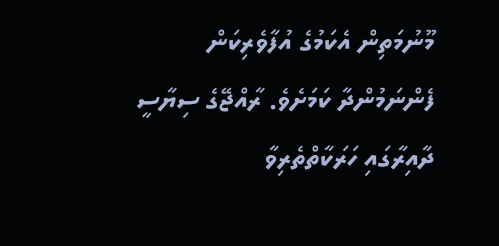މޫނުމަތިން އެކަމުގެ އުފާވެރިކަން ފެންނަމުންދާ ކަމަށެވެ. ރާއްޖޭގެ ސިޔާސީ ދާއިރާގައި ހަރަކާތްތެރިވާ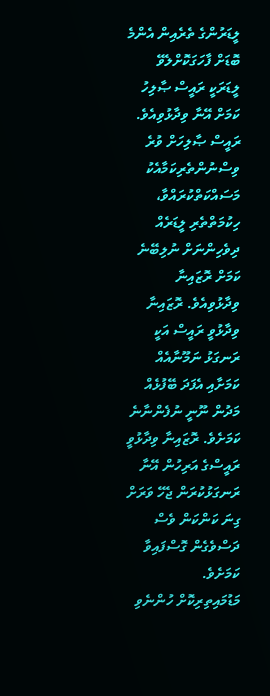ލީޑަރުންގެ ތެރެއިން އެންމެ ބޮޑަށް ފާހަގަކޮށްލެވޭ ލީޑަރަކީ ރައީސް ޞާލިހު ކަމަށް އޭނާ ވިދާޅުވިއެވެ. ރައީސް ޞާލިހަށް ވުރެ ވިސްނުންތެރިކަމާއެކު މަސައްކަތްކުރައްވާ، ހިކުމަތްތެރި ލީޑަރެއް ދިވެހިންނަށް ނުލިބޭނެ ކަމަށް ރޮޒައިނާ ވިދާޅުވިއެވެ. ރޮޒައިނާ ވިދާޅުވީ ރައީސް އަކީ ރަނގަޅު ނަމޫނާއެއް ކަމަށާއި އެފަދަ ބޭފުޅެއް މަދުން ނޫނީ ނުފެންނާނެ ކަމަށެވެ. ރޮޒައިނާ ވިދާޅުވީ ރައީސްގެ އަރިހުން އޭނާ ރަނގަޅުކުރަން ޖެހޭ ވަރަށް ގިނަ ކަންކަން ވެސް ދަސްވެގެން ގޮސްފައިވާ ކަމަށެވެ.
މަޑުމައިތިރިކޮށް ހުންނެވި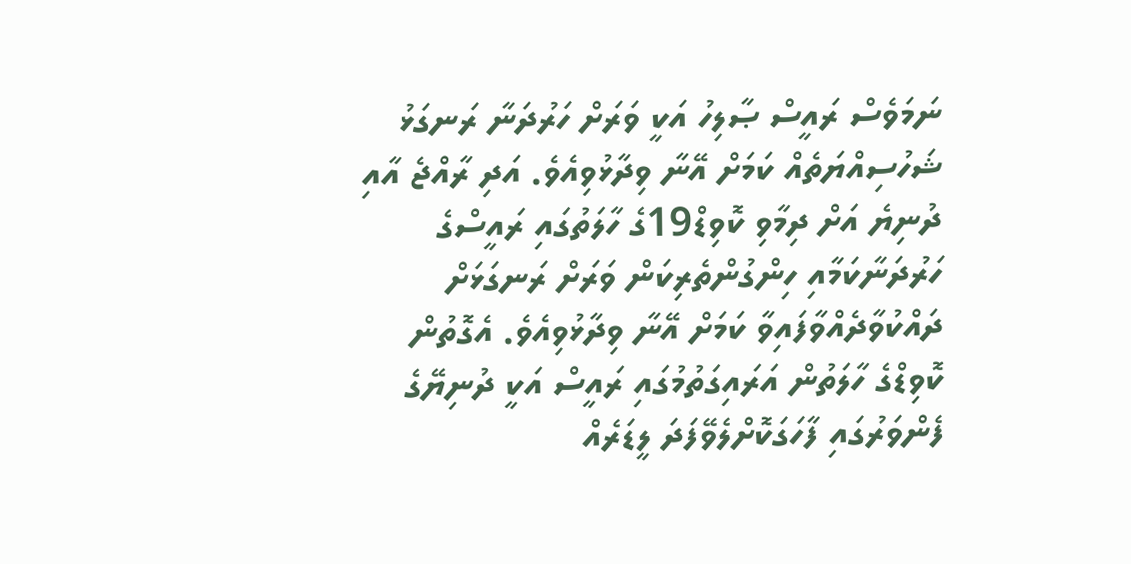ނަމަވެސް ރައީސް ޞާލިހު އަކީ ވަރަށް ހަރުދަނާ ރަނގަޅު ޝަހުސިއްޔަތެއް ކަމަށް އޭނާ ވިދާޅުވިއެވެ. އަދި ރާއްޖެ އާއި ދުނިޔެ އަށް ދިމާވި ކޮވިޑް19ގެ ހާލަތުގައި ރައީސްގެ ހަރުދަނާކަމާއި ހިންގުންތެރިކަން ވަރަށް ރަނގަޅަށް ދައްކުވާދެއްވާފައިވާ ކަމަށް އޭނާ ވިދާޅުވިއެވެ. އެގޮތުން ކޮވިޑްގެ ހާލަތުން އަރައިގަތުމުގައި ރައީސް އަކީ ދުނިޔޭގެ ފެންވަރުގައި ފާހަގަކޮށްލެވޭފަދަ ލީޑަރެއް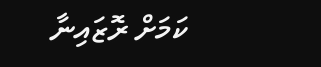ކަމަށް ރޮޒައިނާ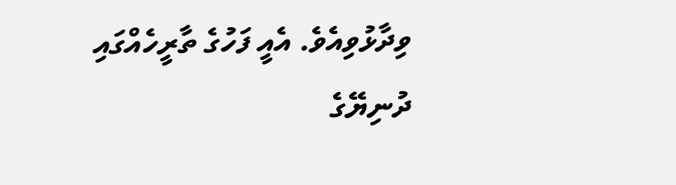ވިދާޅުވިއެވެ. އެއީ ފަހުގެ ތާރީހެއްގައި ދުނިޔޭގެ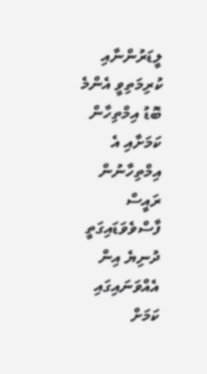ލީޑަރުންނާއި ކުރިމަތިވީ އެންމެ ބޮޑު އިމްތިހާން ކަމަށާއި އެ އިމްތިހާނުން ރައީސް ފާސްވެވަޑައިގަތީ ދުނިޔެ އިން އެއްވަނައިގައި ކަމަށް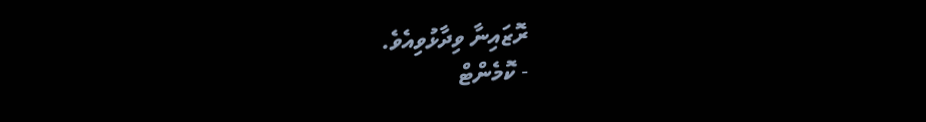ރޮޒައިނާ ވިދާޅުވިއެވެ.
- ކޮމެންޓް